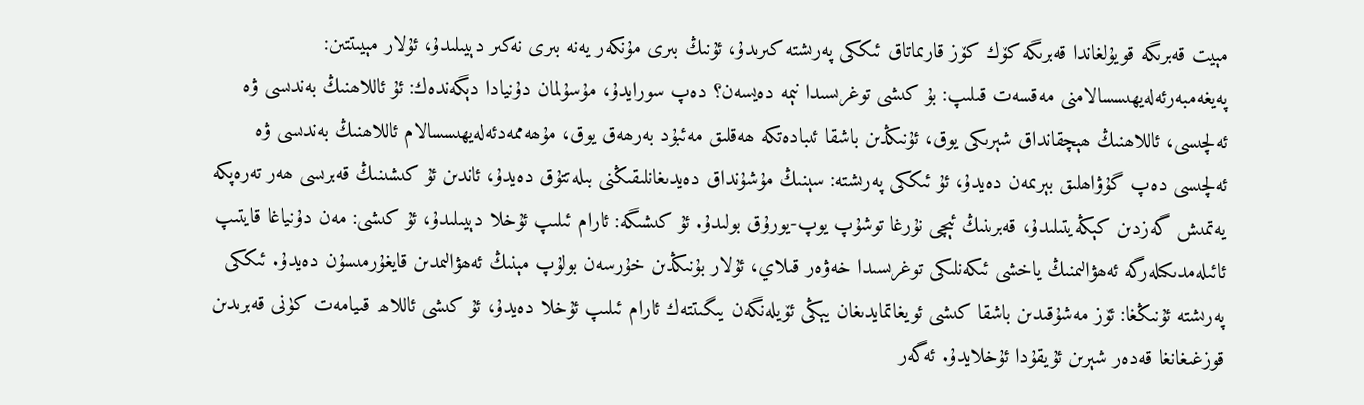مېيت قەبرىگە قويۇلغاندا قەبرىگە كۆك كۆز قارىماتاق ئىككى پەرىشتە كىرىدۇ، ئۇنىڭ بىرى مۇنكەر يەنە بىرى نەكىر دېيىلىدۇ، ئۇلار مېيىتتىن: پەيغەمبەرئەلەيھىسسالامنى مەقسەت قىلىپ: بۇ كىشى توغرىسىدا نېمە دەيسەن؟ دەپ سورايدۇ، مۇسۇلمان دۇنيادا دېگەندەك: ئۇ ئاللاھنىڭ بەندىسى ۋە ئەلچىسى، ئاللاھنىڭ ھېچقانداق شېرىكى يوق، ئۇنىڭدىن باشقا ئىبادەتكە ھەقلىق مەئبۇد بەرھەق يوق، مۇھەممەدئەلەيھىسسالام ئاللاھنىڭ بەندىسى ۋە ئەلچىسى دەپ گۇۋاھلىق بېرىمەن دەيدۇ، ئۇ ئىككى پەرىشتە: سېنىڭ مۇشۇنداق دەيدىغانلىقىڭنى بىلەتتۇق دەيدۇ، ئاندىن ئۇ كىشىنىڭ قەبرىسى ھەر تەرەپكە يەتمىش گەزدىن كېڭەيتىلىدۇ، قەبرىنىڭ ئېچى نۇرغا توشۇپ يوپ-يورۇق بولىدۇ. ئۇ كىشىگە: ئارام ئىلىپ ئۇخلا دېيىلىدۇ، ئۇ كىشى: مەن دۇنياغا قايتىپ ئائىلەمدىكىلەرگە ئەھۋالىمنىڭ ياخشى ئىكەنلىكى توغرىسىدا خەۋەر قىلاي، ئۇلار بۇنىڭدىن خۇرسەن بولۇپ مېنىڭ ئەھۋالىمدىن قايغۇرمىسۇن دەيدۇ. ئىككى پەرىشتە ئۇنىڭغا: ئۆز مەشۇقىدىن باشقا كىشى ئويغاتمايدىغان يېڭى ئۆيلەنگەن يىگىتتەك ئارام ئىلىپ ئۇخلا دەيدۇ، ئۇ كىشى ئاللاھ قىيامەت كۈنى قەبرىدىن قوزغىغانغا قەدەر شېرىن ئۇيقۇدا ئۇخلايدۇ. ئەگەر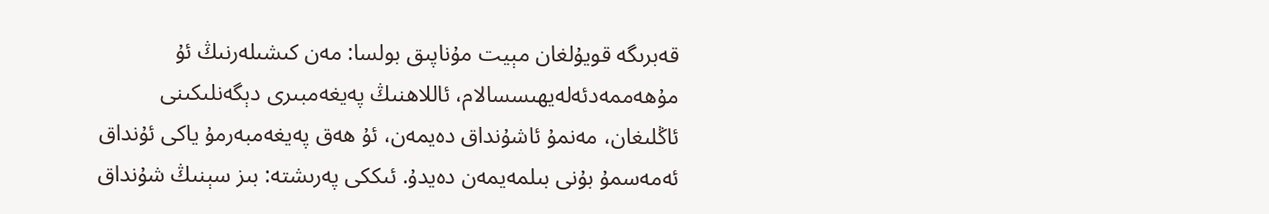قەبرىگە قويۇلغان مېيت مۇناپىق بولسا: مەن كىشىلەرنىڭ ئۇ مۇھەممەدئەلەيھىسسالام، ئاللاھنىڭ پەيغەمبىرى دېگەنلىكىنى ئاڭلىغان، مەنمۇ ئاشۇنداق دەيمەن، ئۇ ھەق پەيغەمبەرمۇ ياكى ئۇنداق ئەمەسمۇ بۇنى بىلمەيمەن دەيدۇ. ئىككى پەرىشتە: بىز سېنىڭ شۇنداق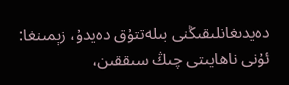دەيدىغانلىقىڭنى بىلەتتۇق دەيدۇ، زېمىنغا: ئۇنى ناھايىتى چىڭ سىققىن،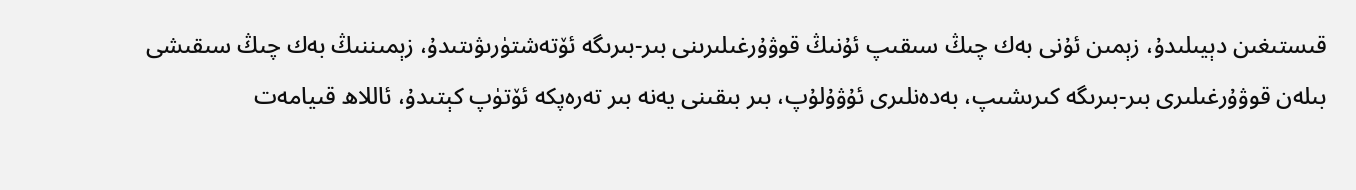قىستىغىن دېيىلىدۇ، زېمىن ئۇنى بەك چىڭ سىقىپ ئۇنىڭ قوۋۇرغىلىرىنى بىر-بىرىگە ئۆتەشتۈرىۋىتىدۇ، زېمىننىڭ بەك چىڭ سىقىشى بىلەن قوۋۇرغىلىرى بىر-بىرىگە كىرىشىپ، بەدەنلىرى ئۇۋۇلۇپ، بىر بىقىنى يەنە بىر تەرەپكە ئۆتۈپ كېتىدۇ، ئاللاھ قىيامەت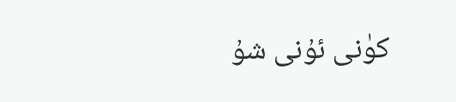كۈنى ئۇنى شۇ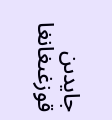جايدىن قوزغىغانغا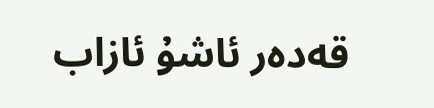قەدەر ئاشۇ ئازاب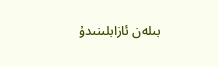بىلەن ئازابلىنىدۇ